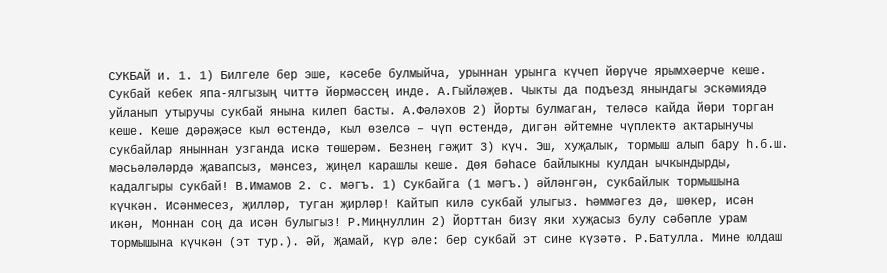СУКБАЙ и. 1. 1) Билгеле бер эше, кәсебе булмыйча, урыннан урынга күчеп йөрүче ярымхәерче кеше. Сукбай кебек япа-ялгызың читтә йөрмәссең инде. А.Гыйләҗев. Чыкты да подъезд янындагы эскәмиядә уйланып утыручы сукбай янына килеп басты. А.Фәләхов 2) Йорты булмаган, теләсә кайда йөри торган кеше. Кеше дәрәҗәсе кыл өстендә, кыл өзелсә – чүп өстендә, дигән әйтемне чүплектә актарынучы сукбайлар яныннан узганда искә төшерәм. Безнеӊ гәҗит 3) күч. Эш, хуҗалык, тормыш алып бару һ.б.ш. мәсьәләләрдә җавапсыз, мәнсез, җиңел карашлы кеше. Дөя бәһасе байлыкны кулдан ычкындырды, кадалгыры сукбай! В.Имамов 2. с. мәгъ. 1) Сукбайга (1 мәгъ.) әйләнгән, сукбайлык тормышына күчкән. Исәнмесез, җилләр, туган җирләр! Кайтып килә сукбай улыгыз. Һәммәгез дә, шөкер, исән икән, Моннан соң да исән булыгыз! Р.Миңнуллин 2) Йорттан бизү яки хуҗасыз булу сәбәпле урам тормышына күчкән (эт тур.). Әй, Җамай, күр әле: бер сукбай эт сине күзәтә. Р.Батулла. Мине юлдаш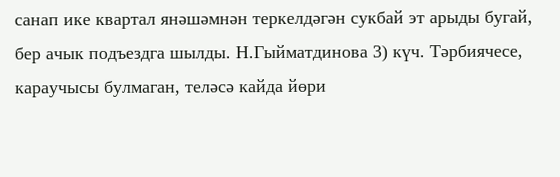санап ике квартал янәшәмнән теркелдәгән сукбай эт арыды бугай, бер ачык подъездга шылды. Н.Гыйматдинова 3) күч. Тәрбиячесе, караучысы булмаган, теләсә кайда йөри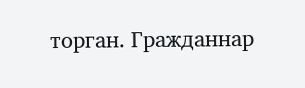торган. Гражданнар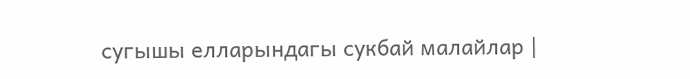сугышы елларындагы сукбай малайлар |